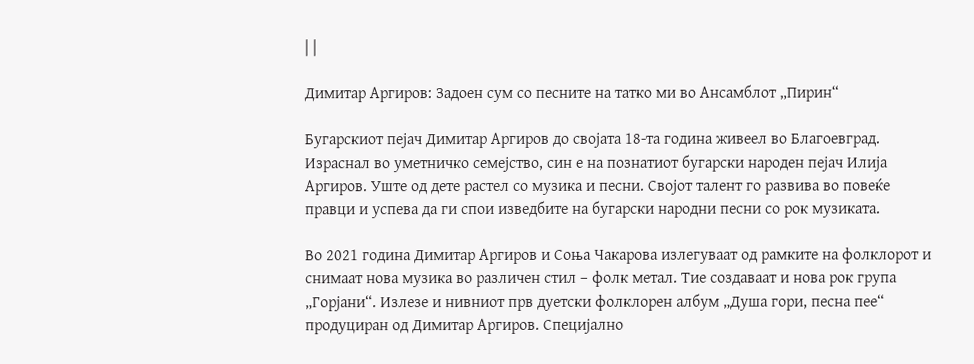| |

Димитар Аргиров: Задоен сум со песните на татко ми во Ансамблот „Пирин“

Бугарскиот пејач Димитар Аргиров до својата 18-та година живеел во Благоевград. Израснал во уметничко семејство, син е на познатиот бугарски народен пејач Илија Аргиров. Уште од дете растел со музика и песни. Својот талент го развива во повеќе правци и успева да ги спои изведбите на бугарски народни песни со рок музиката.

Во 2021 година Димитар Аргиров и Соња Чакарова излегуваат од рамките на фолклорот и снимаат нова музика во различен стил – фолк метал. Тие создаваат и нова рок група „Горјани“. Излезе и нивниот прв дуетски фолклорен албум „Душа гори, песна пее“ продуциран од Димитар Аргиров. Специјално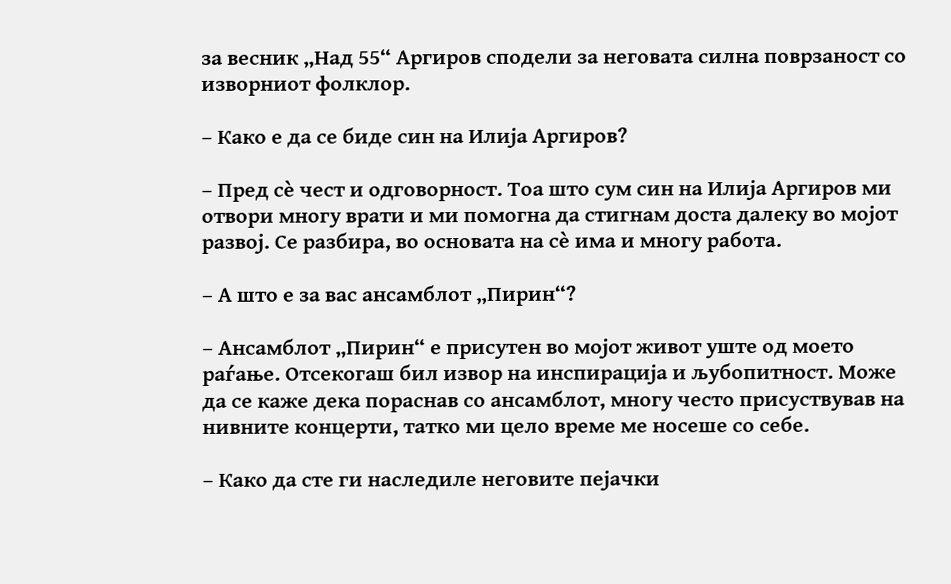за весник „Над 55“ Аргиров сподели за неговата силна поврзаност со изворниот фолклор.

– Како е да се биде син на Илија Аргиров?

– Пред сѐ чест и одговорност. Тоа што сум син на Илија Аргиров ми отвори многу врати и ми помогна да стигнам доста далеку во мојот развој. Се разбира, во основата на сè има и многу работа.

– А што е за вас ансамблот „Пирин“?

– Ансамблот „Пирин“ е присутен во мојот живот уште од моето раѓање. Отсекогаш бил извор на инспирација и љубопитност. Може да се каже дека пораснав со ансамблот, многу често присуствував на нивните концерти, татко ми цело време ме носеше со себе.

– Како да сте ги наследиле неговите пејачки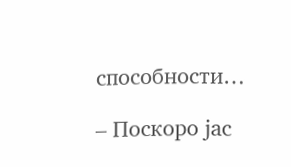способности…

– Поскоро јас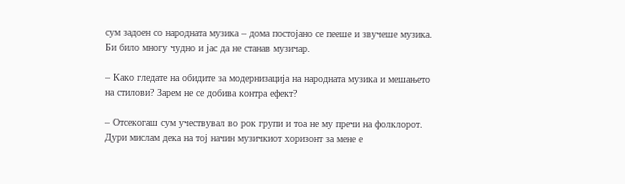сум задоен со народната музика – дома постојано се пееше и звучеше музика. Би било многу чудно и јас да не станав музичар.

– Како гледате на обидите за модернизација на народната музика и мешањето на стилови? Зарем не се добива контра ефект?

– Отсекогаш сум учествувал во рок групи и тоа не му пречи на фолклорот. Дури мислам дека на тој начин музичкиот хоризонт за мене е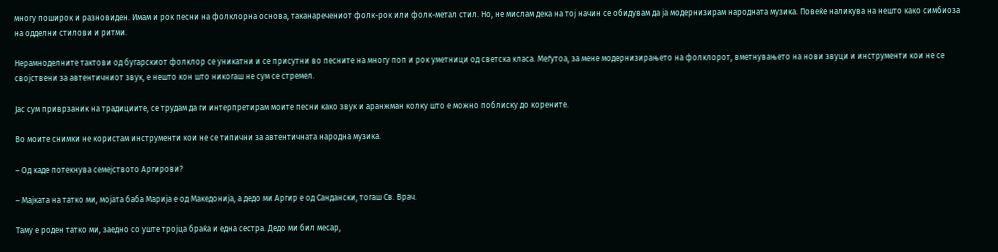многу поширок и разновиден. Имам и рок песни на фолклорна основа, таканаречениот фолк-рок или фолк-метал стил. Но, не мислам дека на тој начин се обидувам да ја модернизирам народната музика. Повеќе наликува на нешто како симбиоза на одделни стилови и ритми.

Нерамноделните тактови од бугарскиот фолклор се уникатни и се присутни во песните на многу поп и рок уметници од светска класа. Меѓутоа, за мене модернизирањето на фолклорот, вметнувањето на нови звуци и инструменти кои не се својствени за автентичниот звук, е нешто кон што никогаш не сум се стремел.

Јас сум приврзаник на традициите, се трудам да ги интерпретирам моите песни како звук и аранжман колку што е можно поблиску до корените.

Во моите снимки не користам инструменти кои не се типични за автентичната народна музика.

– Од каде потекнува семејството Аргирови?

– Мајката на татко ми, мојата баба Марија е од Македонија, а дедо ми Аргир е од Сандански, тогаш Св. Врач.

Таму е роден татко ми, заедно со уште тројца браќа и една сестра. Дедо ми бил месар,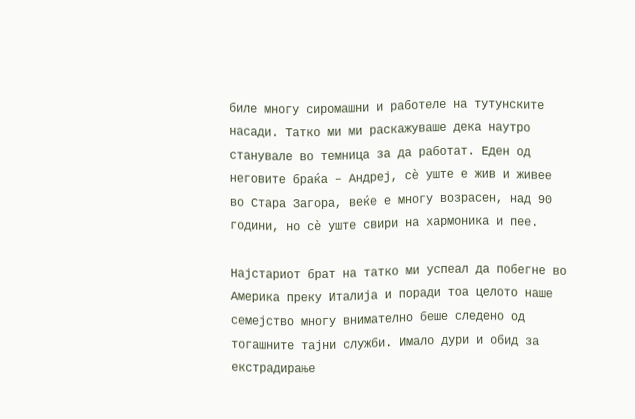биле многу сиромашни и работеле на тутунските насади. Татко ми ми раскажуваше дека наутро станувале во темница за да работат. Еден од неговите браќа – Андреј, сè уште е жив и живее во Стара Загора, веќе е многу возрасен, над 90 години, но сè уште свири на хармоника и пее.

Најстариот брат на татко ми успеал да побегне во Америка преку Италија и поради тоа целото наше семејство многу внимателно беше следено од тогашните тајни служби. Имало дури и обид за екстрадирање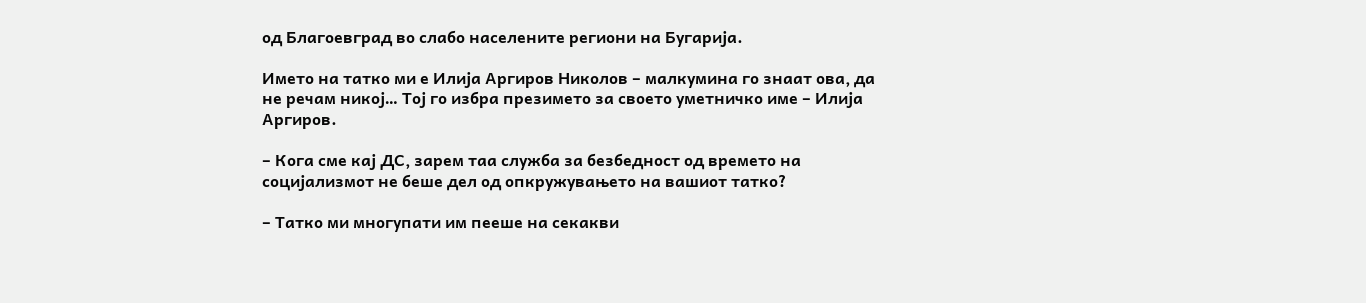од Благоевград во слабо населените региони на Бугарија.

Името на татко ми е Илија Аргиров Николов – малкумина го знаат ова, да не речам никој… Тој го избра презимето за своето уметничко име – Илија Аргиров.

– Кога сме кај ДС, зарем таа служба за безбедност од времето на социјализмот не беше дел од опкружувањето на вашиот татко?

– Татко ми многупати им пееше на секакви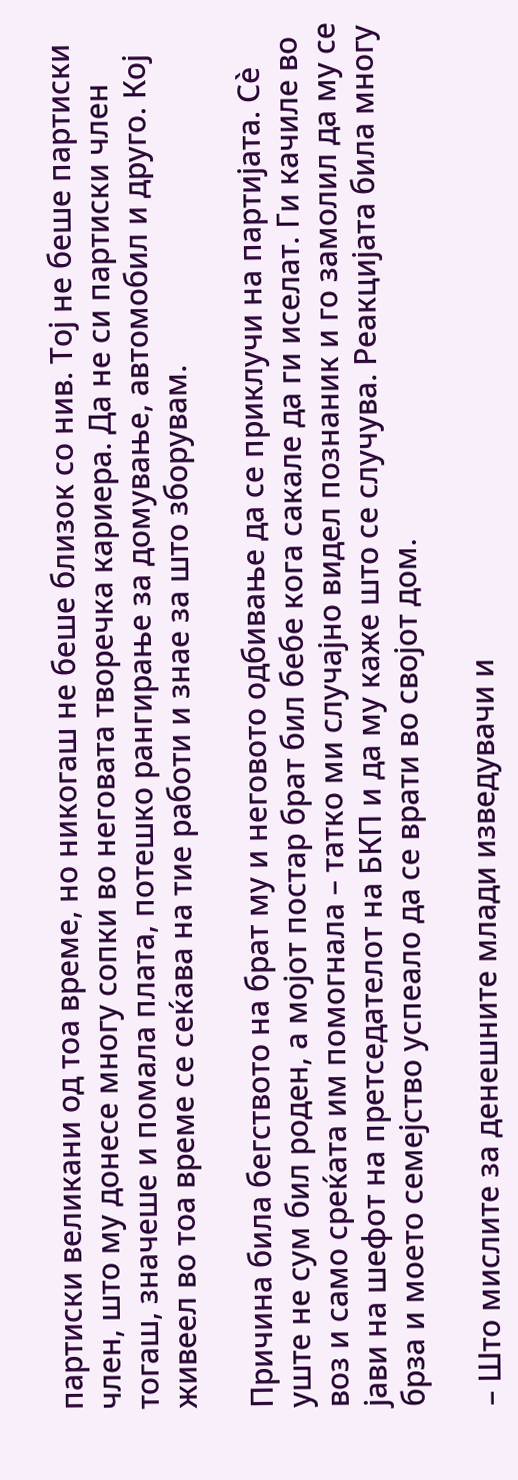партиски великани од тоа време, но никогаш не беше близок со нив. Тој не беше партиски член, што му донесе многу сопки во неговата творечка кариера. Да не си партиски член тогаш, значеше и помала плата, потешко рангирање за домување, автомобил и друго. Кој живеел во тоа време се сеќава на тие работи и знае за што зборувам.

Причина била бегството на брат му и неговото одбивање да се приклучи на партијата. Сè уште не сум бил роден, а мојот постар брат бил бебе кога сакале да ги иселат. Ги качиле во воз и само среќата им помогнала – татко ми случајно видел познаник и го замолил да му се јави на шефот на претседателот на БКП и да му каже што се случува. Реакцијата била многу брза и моето семејство успеало да се врати во својот дом.

– Што мислите за денешните млади изведувачи и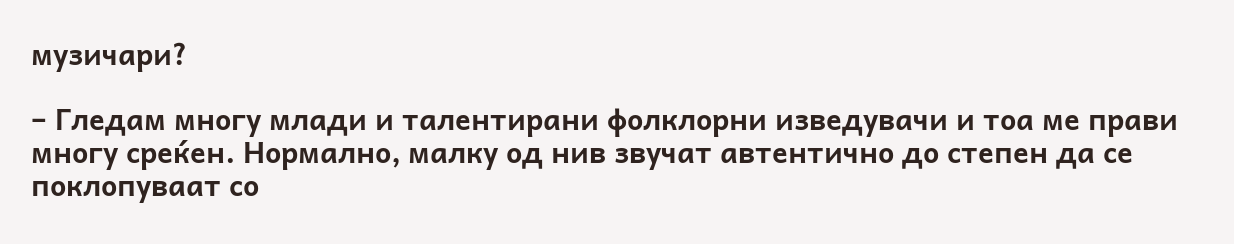музичари?

– Гледам многу млади и талентирани фолклорни изведувачи и тоа ме прави многу среќен. Нормално, малку од нив звучат автентично до степен да се поклопуваат со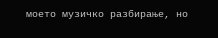моето музичко разбирање, но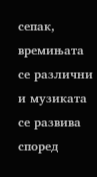сепак, времињата се различни и музиката се развива според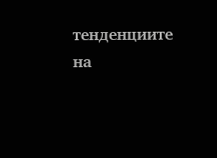тенденциите на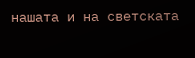нашата и на светската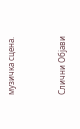музичка сцена.



Слични Објави